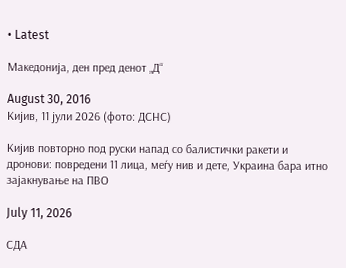• Latest

Македонија, ден пред денот „Д“

August 30, 2016
Кијив, 11 јули 2026 (фото: ДСНС)

Кијив повторно под руски напад со балистички ракети и дронови: повредени 11 лица, меѓу нив и дете, Украина бара итно зајакнување на ПВО

July 11, 2026

СДА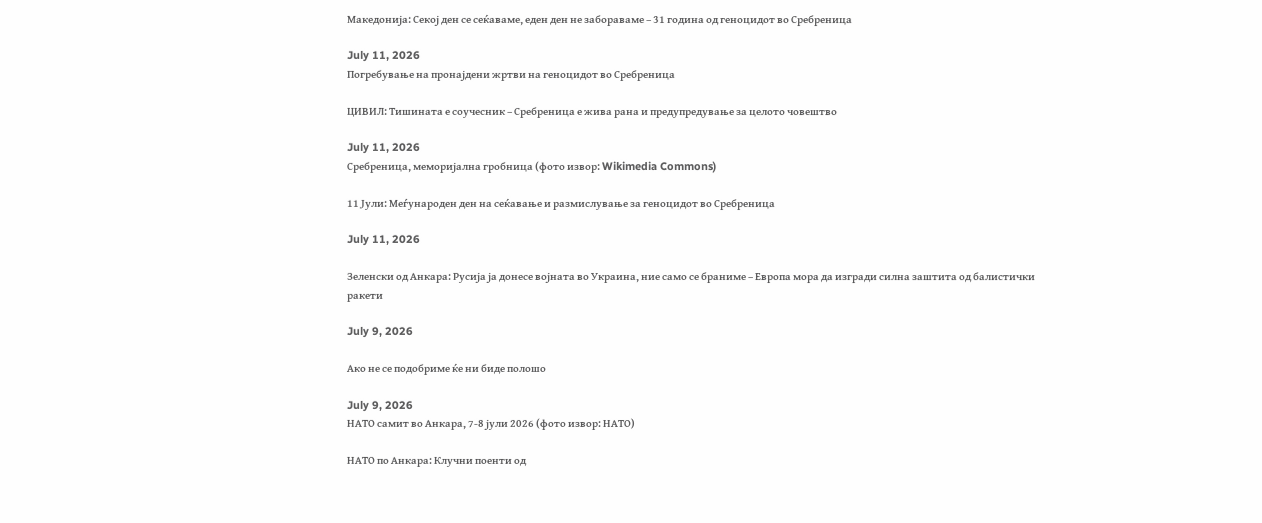Македонија: Секој ден се сеќаваме, еден ден не забораваме – 31 година од геноцидот во Сребреница

July 11, 2026
Погребување на пронајдени жртви на геноцидот во Сребреница

ЦИВИЛ: Тишината е соучесник – Сребреница е жива рана и предупредување за целото човештво

July 11, 2026
Сребреница, меморијална гробница (фото извор: Wikimedia Commons)

11 Јули: Меѓународен ден на сеќавање и размислување за геноцидот во Сребреница

July 11, 2026

Зеленски од Анкара: Русија ја донесе војната во Украина, ние само се браниме – Европа мора да изгради силна заштита од балистички ракети

July 9, 2026

Ако не се подобриме ќе ни биде полошо

July 9, 2026
НАТО самит во Анкара, 7-8 јули 2026 (фото извор: НАТО)

НАТО по Анкара: Клучни поенти од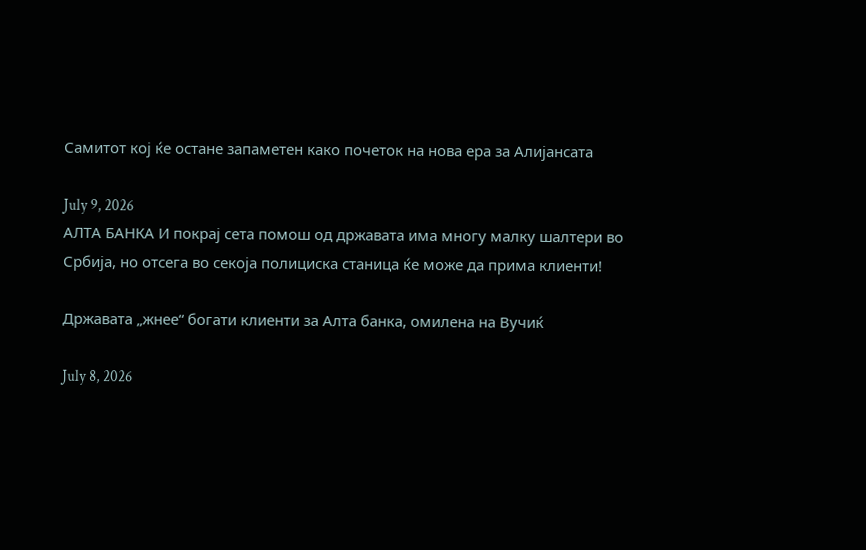Самитот кој ќе остане запаметен како почеток на нова ера за Алијансата

July 9, 2026
АЛТА БАНКА И покрај сета помош од државата има многу малку шалтери во Србија, но отсега во секоја полициска станица ќе може да прима клиенти!

Државата „жнее“ богати клиенти за Алта банка, омилена на Вучиќ

July 8, 2026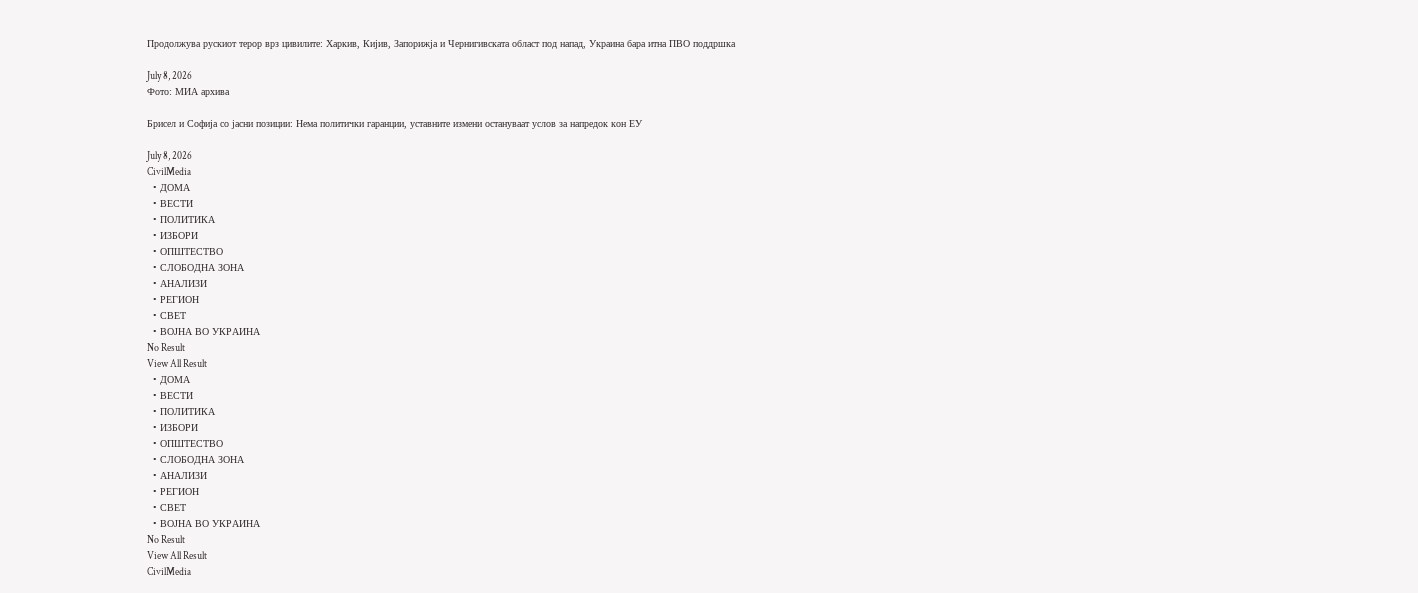Продолжува рускиот терор врз цивилите: Харкив, Кијив, Запорижја и Чернигивската област под напад, Украина бара итна ПВО поддршка

July 8, 2026
Фото: МИА архива

Брисел и Софија со јасни позиции: Нема политички гаранции, уставните измени остануваат услов за напредок кон ЕУ

July 8, 2026
CivilMedia
  • ДОМА
  • ВЕСТИ
  • ПОЛИТИКА
  • ИЗБОРИ
  • ОПШТЕСТВО
  • СЛОБОДНА ЗОНА
  • АНАЛИЗИ
  • РЕГИОН
  • СВЕТ
  • ВОЈНА ВО УКРАИНА
No Result
View All Result
  • ДОМА
  • ВЕСТИ
  • ПОЛИТИКА
  • ИЗБОРИ
  • ОПШТЕСТВО
  • СЛОБОДНА ЗОНА
  • АНАЛИЗИ
  • РЕГИОН
  • СВЕТ
  • ВОЈНА ВО УКРАИНА
No Result
View All Result
CivilMedia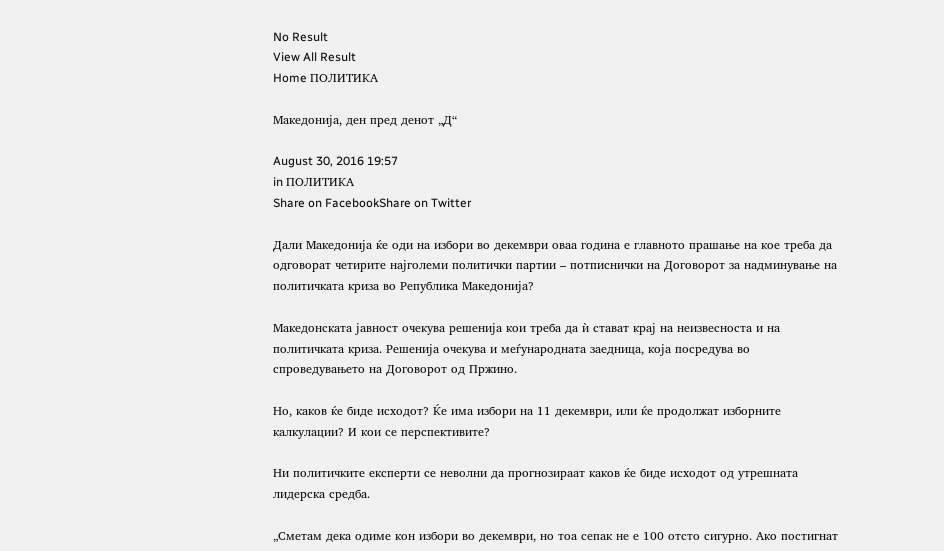No Result
View All Result
Home ПОЛИТИКА

Македонија, ден пред денот „Д“

August 30, 2016 19:57
in ПОЛИТИКА
Share on FacebookShare on Twitter

Дали Македонија ќе оди на избори во декември оваа година е главното прашање на кое треба да одговорат четирите најголеми политички партии – потписнички на Договорот за надминување на политичката криза во Република Македонија?

Македонската јавност очекува решенија кои треба да ѝ стават крај на неизвесноста и на политичката криза. Решенија очекува и меѓународната заедница, која посредува во спроведувањето на Договорот од Пржино.

Но, каков ќе биде исходот? Ќе има избори на 11 декември, или ќе продолжат изборните калкулации? И кои се перспективите?

Ни политичките експерти се неволни да прогнозираат каков ќе биде исходот од утрешната лидерска средба.

„Сметам дека одиме кон избори во декември, но тоа сепак не е 100 отсто сигурно. Ако постигнат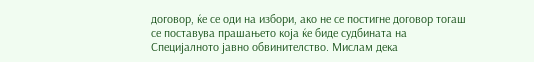договор, ќе се оди на избори, ако не се постигне договор тогаш се поставува прашањето која ќе биде судбината на Специјалното јавно обвинителство. Мислам дека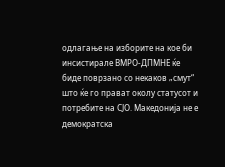одлагање на изборите на кое би инсистирале ВМРО-ДПМНЕ ќе биде поврзано со некаков „смут“ што ќе го прават околу статусот и потребите на СЈО. Македонија не е демократска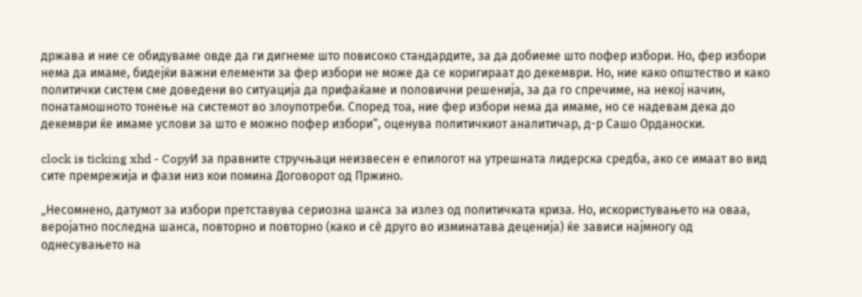држава и ние се обидуваме овде да ги дигнеме што повисоко стандардите, за да добиеме што пофер избори. Но, фер избори нема да имаме, бидејќи важни елементи за фер избори не може да се коригираат до декември. Но, ние како општество и како политички систем сме доведени во ситуација да прифаќаме и половични решенија, за да го спречиме, на некој начин, понатамошното тонење на системот во злоупотреби. Според тоа, ние фер избори нема да имаме, но се надевам дека до декември ќе имаме услови за што е можно пофер избори“, оценува политичкиот аналитичар, д-р Сашо Орданоски.

clock is ticking xhd - CopyИ за правните стручњаци неизвесен е епилогот на утрешната лидерска средба, ако се имаат во вид сите премрежија и фази низ кои помина Договорот од Пржино.

„Несомнено, датумот за избори претставува сериозна шанса за излез од политичката криза. Но, искористувањето на оваа, веројатно последна шанса, повторно и повторно (како и сѐ друго во изминатава деценија) ќе зависи најмногу од однесувањето на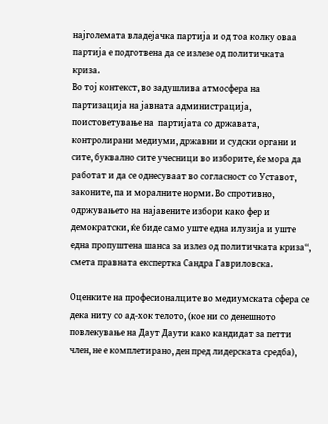најголемата владејачка партија и од тоа колку оваа партија е подготвена да се излезе од политичката криза.
Во тој контекст, во задушлива атмосфера на партизација на јавната администрација, поистоветување на  партијата со државата, контролирани медиуми, државни и судски органи и сите, буквално сите учесници во изборите, ќе мора да работат и да се однесуваат во согласност со Уставот, законите, па и моралните норми. Во спротивно, одржувањето на најавените избори како фер и демократски, ќе биде само уште една илузија и уште една пропуштена шанса за излез од политичката криза“, смета правната експертка Сандра Гавриловска.

Оценките на професионалците во медиумската сфера се дека ниту со ад-хок телото, (кое ни со денешното повлекување на Даут Даути како кандидат за петти член, не е комплетирано, ден пред лидерската средба),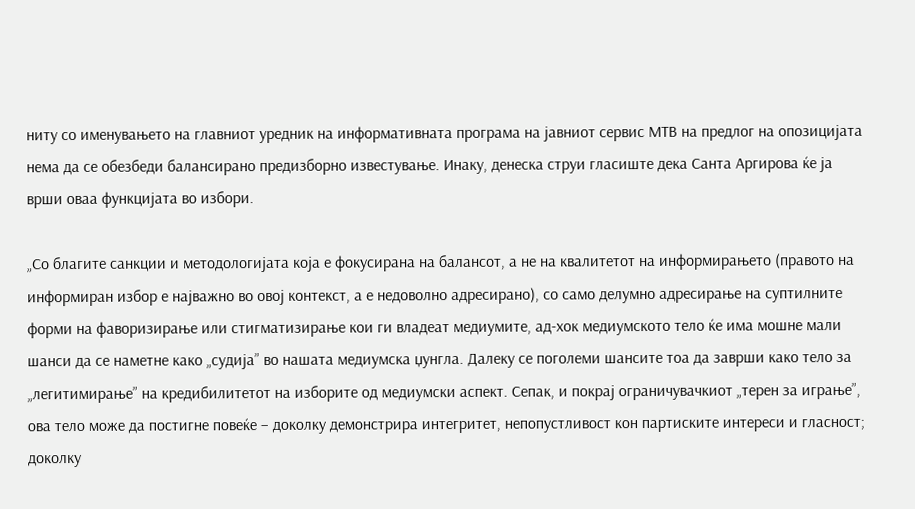ниту со именувањето на главниот уредник на информативната програма на јавниот сервис МТВ на предлог на опозицијата нема да се обезбеди балансирано предизборно известување. Инаку, денеска струи гласиште дека Санта Аргирова ќе ја врши оваа функцијата во избори.

„Со благите санкции и методологијата која е фокусирана на балансот, а не на квалитетот на информирањето (правото на информиран избор е најважно во овој контекст, а е недоволно адресирано), со само делумно адресирање на суптилните форми на фаворизирање или стигматизирање кои ги владеат медиумите, ад-хок медиумското тело ќе има мошне мали шанси да се наметне како „судија” во нашата медиумска џунгла. Далеку се поголеми шансите тоа да заврши како тело за „легитимирање” на кредибилитетот на изборите од медиумски аспект. Сепак, и покрај ограничувачкиот „терен за играње”, ова тело може да постигне повеќе – доколку демонстрира интегритет, непопустливост кон партиските интереси и гласност; доколку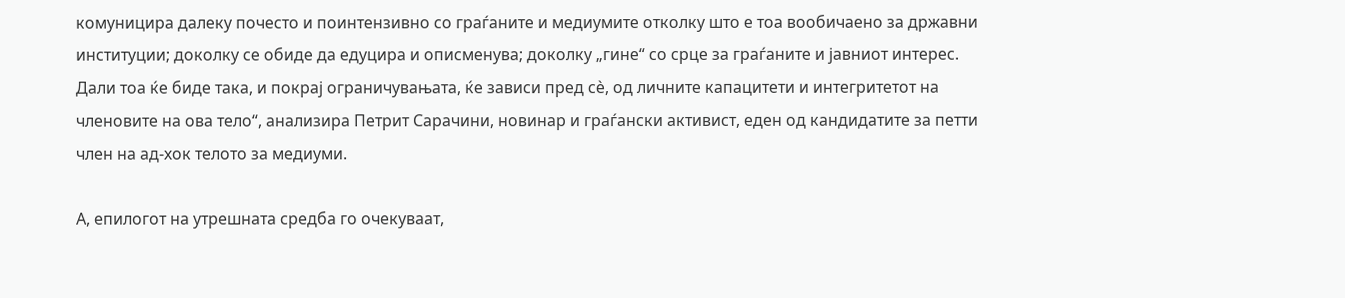комуницира далеку почесто и поинтензивно со граѓаните и медиумите отколку што е тоа вообичаено за државни институции; доколку се обиде да едуцира и описменува; доколку „гине“ со срце за граѓаните и јавниот интерес. Дали тоа ќе биде така, и покрај ограничувањата, ќе зависи пред сѐ, од личните капацитети и интегритетот на членовите на ова тело“, анализира Петрит Сарачини, новинар и граѓански активист, еден од кандидатите за петти член на ад-хок телото за медиуми.

А, епилогот на утрешната средба го очекуваат,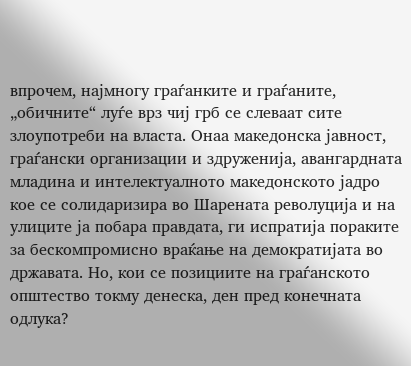впрочем, најмногу граѓанките и граѓаните, „обичните“ луѓе врз чиј грб се слеваат сите злоупотреби на власта. Онаа македонска јавност, граѓански организации и здруженија, авангардната младина и интелектуалното македонското јадро кое се солидаризира во Шарената револуција и на улиците ја побара правдата, ги испратија пораките за бескомпромисно враќање на демократијата во државата. Но, кои се позициите на граѓанското општество токму денеска, ден пред конечната одлука?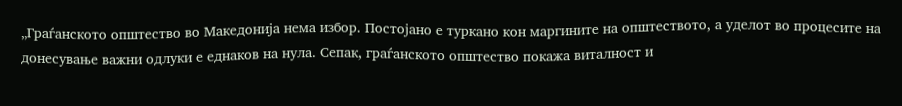„Граѓанското општество во Македонија нема избор. Постојано е туркано кон маргините на општеството, а уделот во процесите на донесување важни одлуки е еднаков на нула. Сепак, граѓанското општество покажа виталност и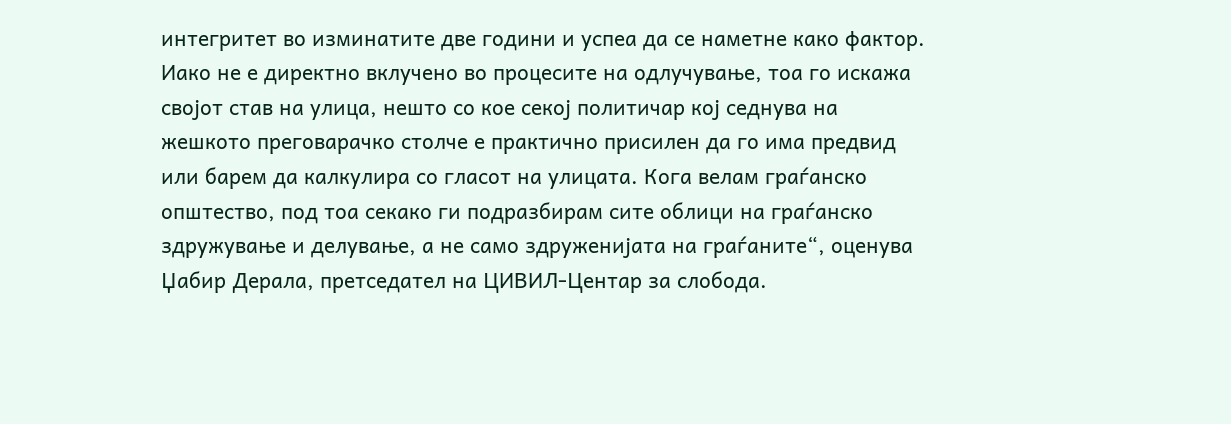интегритет во изминатите две години и успеа да се наметне како фактор. Иако не е директно вклучено во процесите на одлучување, тоа го искажа својот став на улица, нешто со кое секој политичар кој седнува на жешкото преговарачко столче е практично присилен да го има предвид или барем да калкулира со гласот на улицата. Кога велам граѓанско општество, под тоа секако ги подразбирам сите облици на граѓанско здружување и делување, а не само здруженијата на граѓаните“, оценува Џабир Дерала, претседател на ЦИВИЛ-Центар за слобода.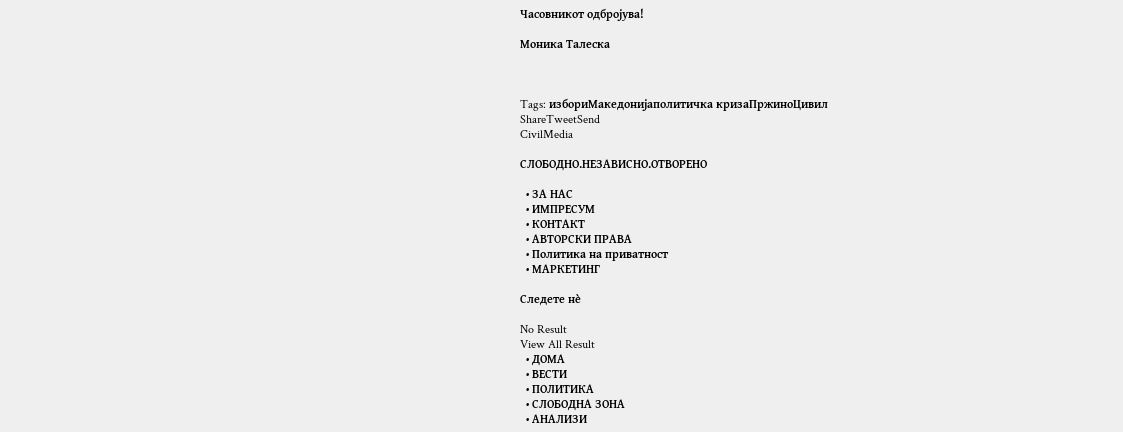Часовникот одбројува!

Моника Талеска



Tags: избориМакедонијаполитичка кризаПржиноЦивил
ShareTweetSend
CivilMedia

СЛОБОДНО.НЕЗАВИСНО.ОТВОРЕНО

  • ЗА НАС
  • ИМПРЕСУМ
  • КОНТАКТ
  • АВТОРСКИ ПРАВА
  • Политика на приватност
  • МАРКЕТИНГ

Следете нè

No Result
View All Result
  • ДОМА
  • ВЕСТИ
  • ПОЛИТИКА
  • СЛОБОДНА ЗОНА
  • АНАЛИЗИ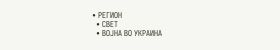• РЕГИОН
  • СВЕТ
  • ВОЈНА ВО УКРАИНА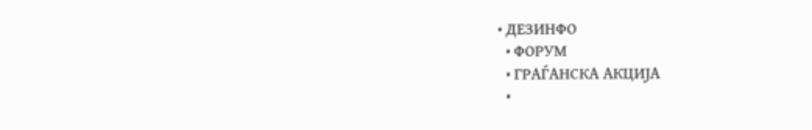• ДЕЗИНФО
  • ФОРУМ
  • ГРАЃАНСКА АКЦИЈА
  •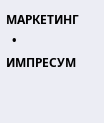МАРКЕТИНГ
  • ИМПРЕСУМ